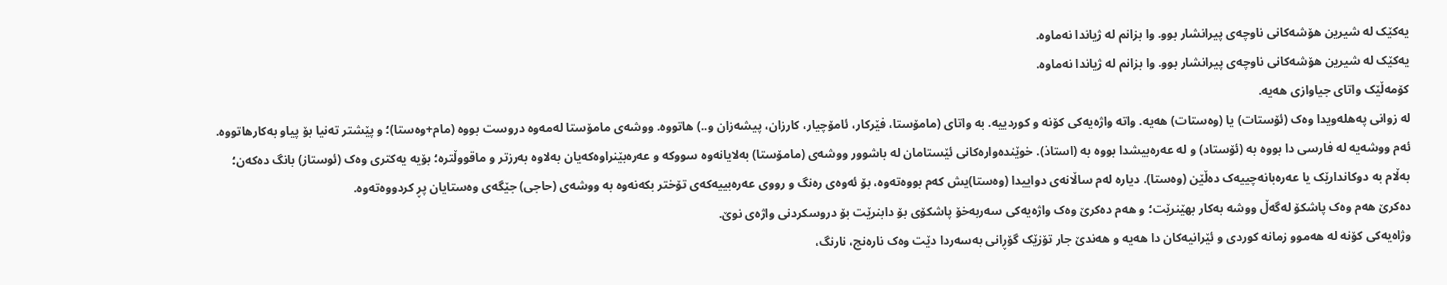یەکێک لە شیرین هۆشەکانی ناوچەی پیرانشار بوو. وا بزانم لە ژیاندا نەماوە.
یەکێک لە شیرین هۆشەکانی ناوچەی پیرانشار بوو. وا بزانم لە ژیاندا نەماوە.
کۆمەڵێک واتای جیاوازی هەیە.
لە زوانی پەهلەویدا وەک (ئۆستات) یا (وەستات) هەیە. واتە واژەیەکی کۆنە و کوردییە. بە واتای (مامۆستا، فێرکار، ئامۆچیار، کارزان، پیشەزان و..) هاتووە. ووشەی مامۆستا لەمەوە دروست بووە (مام+وەستا)؛ و پێشتر تەنیا بۆ پیاو بەکارهاتووە. ئەم ووشەیە لە فارسی دا بووە بە (ئۆستاد) و لە عەرەبیشدا بووە بە (استاذ). خوێندەوارەکانی ئێستامان لە باشوور ووشەی (مامۆستا) بەلایانەوە سووکە و عەرەبێنراوەکەیان بەلاوە بەرزتر و ماقووڵترە؛ بۆیە یەکتری وەک (ئوستاز) بانگ دەکەن؛ بەڵام بە دوکاندارێک یا عەرەبانەچییەک دەڵێن (وەستا). دیارە لەم ساڵانەی دواییدا (وەستا)یش کەم بووەتەوە، بۆ ئەوەی رەنگ و رووی عەرەبییەکەی تۆختر بکەنەوە بە ووشەی (حاجی) جێگەی وەستایان پڕ کردووەتەوە.
دەکرێ هەم وەک پاشکۆ لەگەڵ ووشە بەکار بهێنرێت؛ و هەم دەکرێ وەک واژەیەکی سەربەخۆ پاشکۆی بۆ دابنرێت بۆ دروسکردنی واژەی نوێ.
وژاەیەکی کۆنە لە هەموو زمانە کوردی و ئێرانیەکان دا هەیە و هەندێ جار تۆزێک گۆڕانی بەسەردا دێت وەک نارەنج، نارنگ،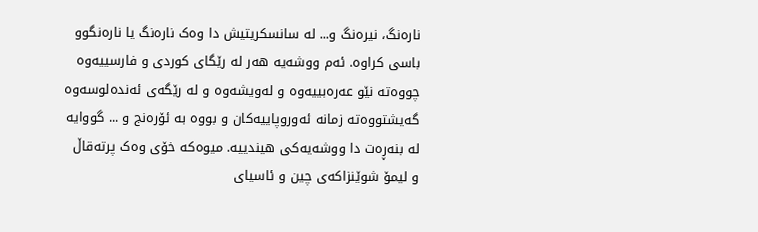نارەنگ، نیرەنگ و... لە سانسکریتیش دا وەک نارەنگ یا نارەنگوو باسی کراوە. ئەم ووشەیە هەر لە رێگای کوردی و فارسییەوە چووەتە نێو عەرەبییەوە و لەویشەوە و لە رێگەی ئەندەلوسەوە گەیشتووەتە زمانە ئەوروپاییەکان و بووە بە ئۆرەنج و ... گووایە لە بنەڕەت دا ووشەیەکی هیندییە. میوەکە خۆی وەک پرتەقاڵ و لیمۆ شوێنزاکەی چین و ئاسیای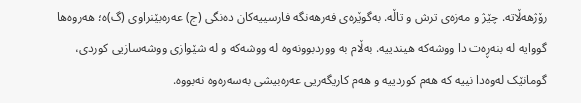رۆژهەڵاتە. چێژ و مەزەی ترش و تاڵە. بەگوێرەی فەرهەنگە فارسییەکان دەنگی (ج) عەرەبێنراوی (گ)ە؛ هەروەها گووایە لە بنەڕەت دا ووشەکە هیندییە. بەڵام بە ووردبوونەوە لە ووشەکە و لە شێوازی ووشەسازیی کوردی، گومانێک لەوەدا نییە کە هەم کوردییە و هەم کاریگەریی عەرەبیشی بەسەرەوە نەبووە.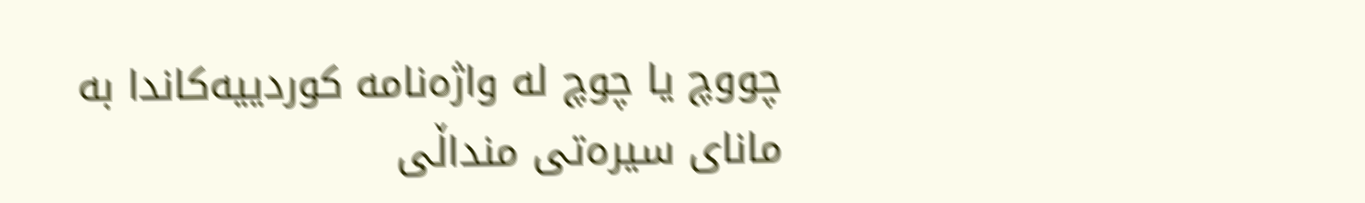چووچ یا چوچ لە واژەنامە کوردییەکاندا بە مانای سیرەتی منداڵی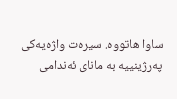ساوا هاتووە. سیرەت واژەیەکی پەرژینییە بە مانای ئەندامی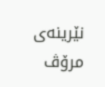نێرینەی مرۆڤ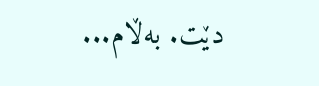دێت. بەڵام...